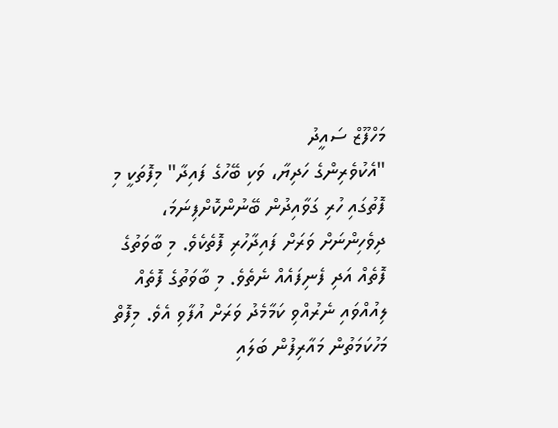މަހްފޫޒް ސައީދު
"އެކުވެރިންގެ ހަދިޔާ، ވަކި ބޭހުގެ ފައިދާ" މިފޮތަކީ މި ފޮތުގައި ހުރި ގަވާއިދުން ބޭނުންކޮށްފިނަމަ، ދިވެހިންނަށް ވަރަށް ފައިދާހުރި ފޮތެކެވެ. މި ބާވަތުގެ ފޮތެއް އަދި ފެނިފައެއް ނެތެވެ. މި ބާވަތުގެ ފޮތެއް ލިއުއްވައި ނެރުއްވި ކަމާމެދު ވަރަށް އުފާވި އެވެ. މިފޮތް މަހުކަމަތުން މައާރިފުން ބަލައި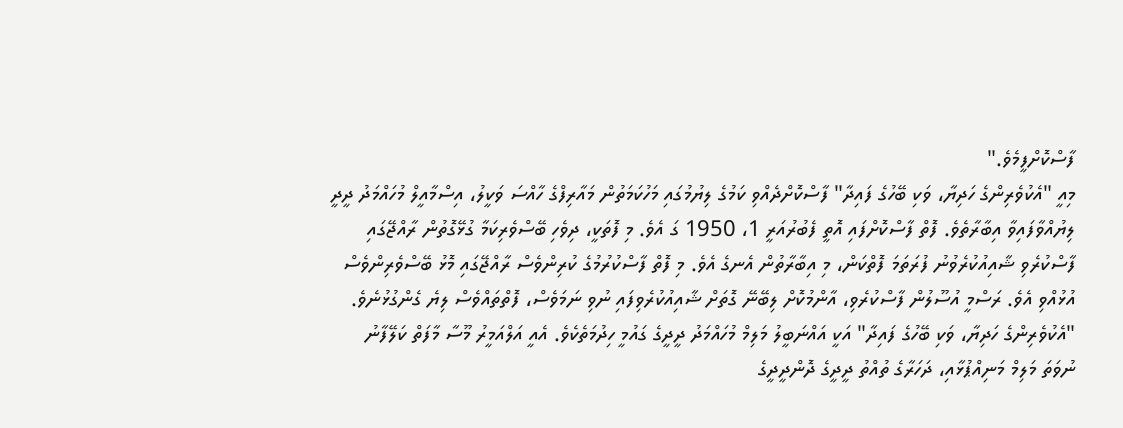ފާސްކޮށްފީމެވެ."
މިއީ "އެކުވެރިންގެ ހަދިޔާ، ވަކި ބޭހުގެ ފައިދާ" ފާސްކޮށްދެއްވި ކަމުގެ ލިޔުމުގައި މަހުކަމަތުން މައާރިފްގެ ހާއްސަ ވަކީލު، އިސްމާއީލް މުހައްމަދު ދީދީ ލިޔުއްވާފައިވާ އިބާރާތެވެ. ފޮތް ފާސްކޮށްފައި އޮތީ ފެބުރުއަރީ 1، 1950 ގަ އެވެ. މި ފޮތަކީ، ދިވެހި ބޭސްވެރިކަމާ ގުޅޭގޮތުން ރާއްޖޭގައި ފާސްކުރެވި ޝާއިއުކުރެވުނު ފުރަތަމަ ފޮތްކަން، މި އިބާރާތުން އެނގެ އެވެ. މި ފޮތް ފާސްކުރުމުގެ ކުރިންވެސް ރާއްޖޭގައި މޮޅު ބޭސްވެރިންވެސް އުޅުއްވި އެވެ. ރަސްމީ އުސޫލުން ފާސްކުރެވި، އާންމުކޮށް ލިބޭނޭ ގޮތަށް ޝާއިއުކުރެވިފައި ނުވި ނަމަވެސް، ފޮތްތައްވެސް ލިޔެ ގެންގުޅުނެވެ.
"އެކުވެރިންގެ ހަދިޔާ، ވަކި ބޭހުގެ ފައިދާ" އަކީ އައްނަބީލު މަލިމް މުހައްމަދު ދީދީގެ ގައުމީ ހިދުމަތެކެވެ. އެއީ އަލްއަމީރު މޫސާ މާފަތް ކަލޭފާނު ނުވަތަ މަލިމް މަނިއްޕުޅާއި، ދަހަރާގެ ތުއްތު ދީދީގެ ދޮންދީދީގެ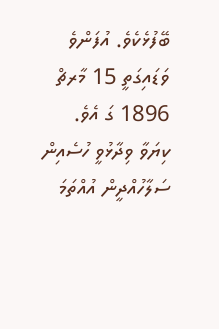ބޭފުޅެކެވެ. އުފަންވެ ވަޑައިގަތީ 15 މާރޗް 1896 ގަ އެވެ. ކިޔަވާ ވިދާޅުވީ ހުސެއިން ސަލާހުއްދީން އުއްތަމަ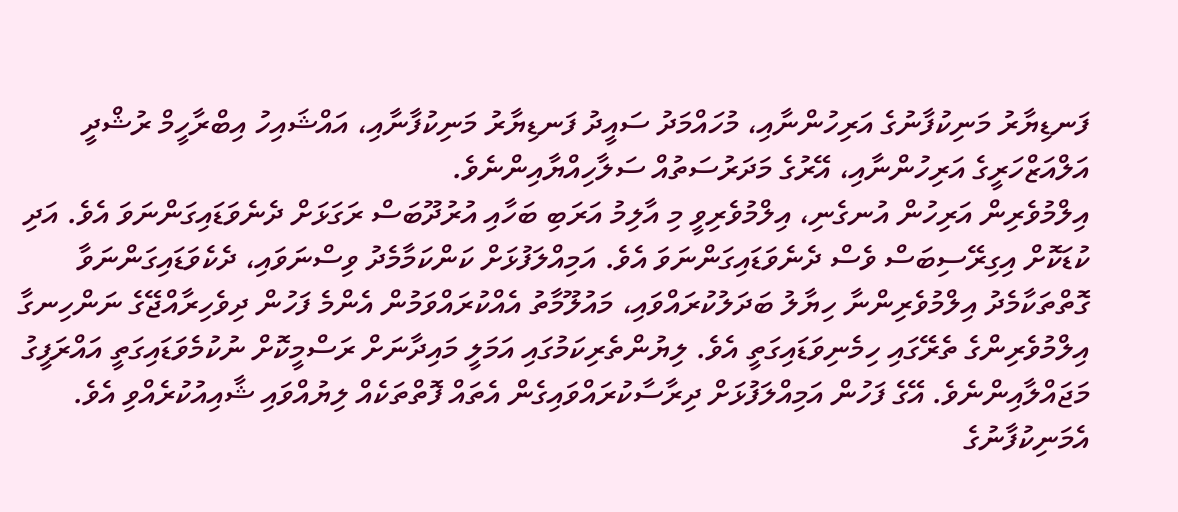ފަނޑިޔާރު މަނިކުފާނުގެ އަރިހުންނާއި، މުހައްމަދު ސައީދު ފަނޑިޔާރު މަނިކުފާނާއި، އައްޝައިހު އިބްރާހީމް ރުޝްދީ އަލްއަޒްހަރީގެ އަރިހުންނާއި، އޭރުގެ މަދަރުސަތުއް ސަލާހިއްޔާއިންނެވެ.
އިލްމުވެރިން އަރިހުން އުނގެނި، އިލްމުވެރިވީ މި އާލިމު އަރަބި ބަހާއި އުރުދޫބަސް ރަގަޅަށް ދެނެވަޑައިގަންނަވަ އެވެ. އަދި ކުޑަކޮށް އިގިރޭސިބަސް ވެސް ދެނެވަޑައިގަންނަވަ އެވެ. އަމިއްލަފުޅަށް ކަންކަމާމެދު ވިސްނަވައި، ދެކެވަޑައިގަންނަވާ ގޮތްތަކާމެދު އިލްމުވެރިންނާ ހިޔާލު ބަދަލުކުރައްވައި، މައުލޫމާތު އެއްކުރައްވަމުން އެންމެ ފަހުން ދިވެހިރާއްޖޭގެ ނަންހިނގާ އިލްމުވެރިންގެ ތެރޭގައި ހިމެނިވަޑައިގަތީ އެވެ. ލިޔުންތެރިކަމުގައި އަމަލީ މައިދާނަށް ރަސްމީކޮށް ނުކުމެވަޑައިގަތީ އައްރަފީގު މަޖައްލާއިންނެވެ. އޭގެ ފަހުން އަމިއްލަފުޅަށް ދިރާސާކުރައްވައިގެން އެތައް ފޮތްތަކެއް ލިޔުއްވައި ޝާއިއުކުރެއްވި އެވެ. އެމަނިކުފާނުގެ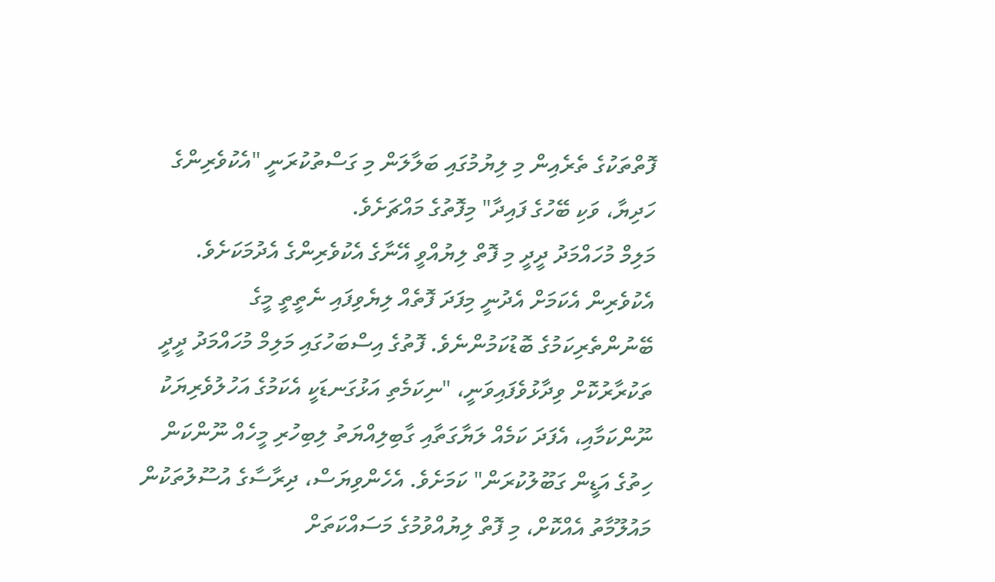ފޮތްތަކުގެ ތެރެއިން މި ލިޔުމުގައި ބަލާލަން މި ގަސްތުކުރަނީ "އެކުވެރިންގެ ހަދިޔާ، ވަކި ބޭހުގެ ފައިދާ" މިފޮތުގެ މައްޗަށެވެ.
މަލިމް މުހައްމަދު ދީދީ މި ފޮތް ލިޔުއްވީ އޭނާގެ އެކުވެރިންގެ އެދުމަކަށެވެ. އެކުވެރިން އެކަމަށް އެދުނީ މިފަދަ ފޮތެއް ލިޔެވިފައި ނެތީތީ މީގެ ބޭނުންތެރިކަމުގެ ބޮޑުކަމުންނެވެ. ފޮތުގެ އިސްބަހުގައި މަލިމް މުހައްމަދު ދީދީ ތަކުރާރުކޮށް ވިދާޅުވެފައިވަނީ، "ނިކަމެތި އަޅުގަނޑަކީ އެކަމުގެ އަހުލުވެރިޔަކު ނޫންކަމާއި، އެފަދަ ކަމެއް ލަޔާގަތާއި ގާބިލިއްޔަތު ލިބިހުރި މީހެއް ނޫންކަން ހިތުގެ އަޑީން ގަބޫލުކުރަން" ކަމަށެވެ. އެހެންވިޔަސް، ދިރާސާގެ އުސޫލުތަކުން މައުލޫމާތު އެއްކޮށް، މި ފޮތް ލިޔުއްވުމުގެ މަސައްކަތަށް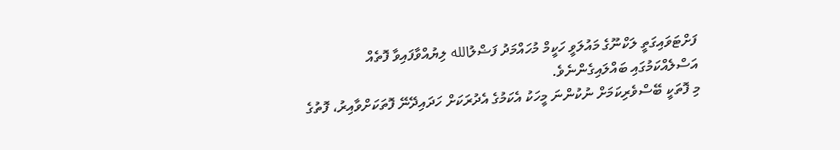ފަށްޓަވައިގަތީ ލަކްނޫގެ މައުލަވީ ހަކީމް މުހައްމަދު ފަޟްލުالله ލިޔުއްވާފައިވާ ފޮތެއް އަސްލެއްކަމުގައި ބައްލައިގެންނެވެ.
މި ފޮތަކީ ބޭސްވެރިކަމަށް ނުކުންނަ މީހަކު އެކަމުގެ އެދުރަކަށް ހަދައިދޭނޭ ފޮތަކަށްވާއިރު، ފޮތުގެ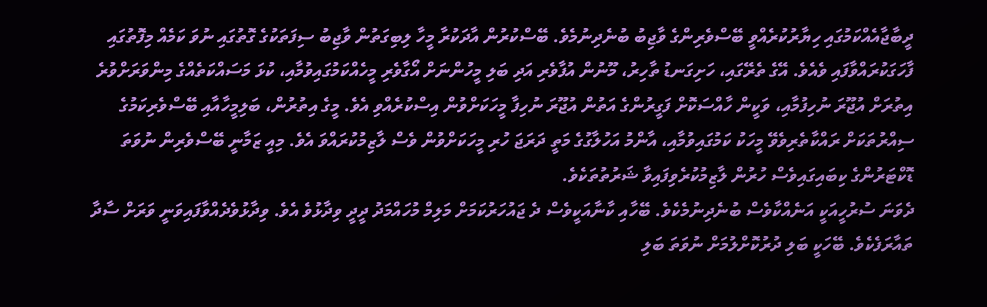ދީބާޖާއެއްކަމުގައި ހިޔާރުކުރެއްވީ ބޭސްވެރިންގެ ވާޖިބު ބުނެދިނުމެވެ. ބޭސްކުރުން އާދަކުރާ މީހާ ލިބިގަތުން ވާޖިބު ސިފަތަކުގެ ގޮތުގައި ނުވަ ކަމެއް މިފޮތުގައި ފާހަގަކުރައްވާފައި ވެއެވެ. އޭގެ ތެރޭގައި، ހަށިގަނޑު ތާހިރު، މޫނުން އުފާވެރި އަދި ބަލި މީހުންނަށް އޯގާވެރި މީހެއްކަމުގައިވުމާއި، ކުޅަ މަސައްކަތެއްގެ މިންވަރަށްވުރެ އިތުރަށް އުޖޫރަ ނުހިފުމާއި، ވަކީން ހާއްސަކޮށް ފަގީރުންގެ އަތުން އުޖޫރަ ނުހިފާ މީހަކަށްވުން އިސްކުރެއްވި އެވެ. މީގެ އިތުރުން، ބަލިމީހާއާއި ބޭސްވެރިކަމުގެ ސިއްރުތަކަށް ރައްކާތެރިވެވޭ މީހަކު ކަމުގައިވުމާއި، އާންމު އަހުލާގުގެ މަތީ ދަރަޖަ ހުރި މީހަކަށްވުން ވެސް ލާޒިމުކުރައްވަ އެވެ. މިއީ ޒަމާނީ ބޭސްވެރިން ނުވަތަ ޑޮކްޓަރުންގެ ކިބައިގައިވެސް ހުރުން ލާޒިމުކުރެވިފައިވާ ޝަރުތުތަކެވެ.
ދެވަނަ ސުރުހީއަކީ އަނެއްކާވެސް ބުނެދިނުމެކެވެ. ބޭހާއި ކާނާއަކީވެސް ދެ ޖައުހަރުކަމަށް މަލިމް މުހައްމަދު ދީދީ ވިދާޅުވެ އެވެ. ވިދާޅުވެދެއްވާފައިވަނީ ވަރަށް ސާދާ ތައާރަފެކެވެ. ބޭހަކީ ބަލި ދުރުކޮށްލުމަށް ނުވަތަ ބަލި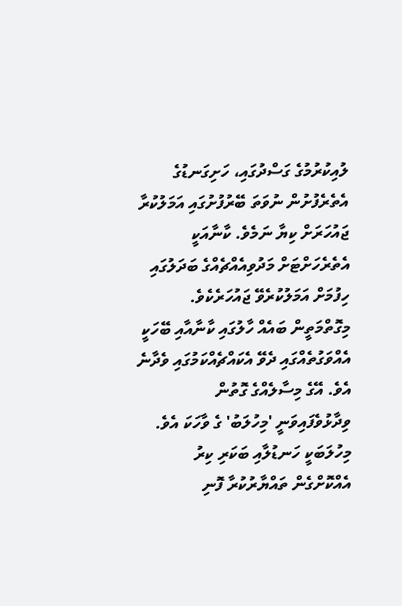ލުއިކުރުމުގެ ގަސްދުގައި، ހަށިގަނޑުގެ އެތެރެފުށުން ނުވަތަ ބޭރުފުށުގައި އަމަލުކުރާ ޖައުހަރަށް ކިޔާ ނަމެވެ. ކާނާއަކީ އެތެރެހަށްޓަށް މަދުވިއެއްޗެއްގެ ބަދަލުގައި ހިފުމަށް އަމަލުކުރެވޭ ޖައުހަރެކެވެ. މިގޮތްމަތީން ބައެއް ހާލުގައި ކާނާއާއި ބޭހަކީ އެއްވަގުތެއްގައި ދެވޭ އެކައްޗެއްކަމުގައި ވެދާނެ އެވެ. އޭގެ މިސާލެއްގެ ގޮތުން ވިދާޅުވެފައިވަނީ 'މިހުލަބު' ގެ ވާހަކަ އެވެ. މިހުލަބަކީ ހަނޑުލާއި ބަކަރި ކިރު އެއްކޮށްގެން ތައްޔާރުކުރާ ފޮނި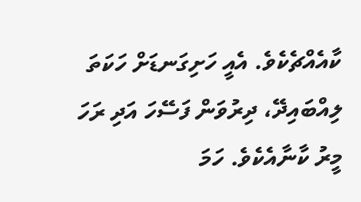ކާއެއްޗެކެވެ. އެއީ ހަށިގަނޑަށް ހަކަތަ ލިއްބައިދޭ، ދިރުވަން ފަސޭހަ އަދި ރަހަ މީރު ކާނާއެކެވެ. ހަމަ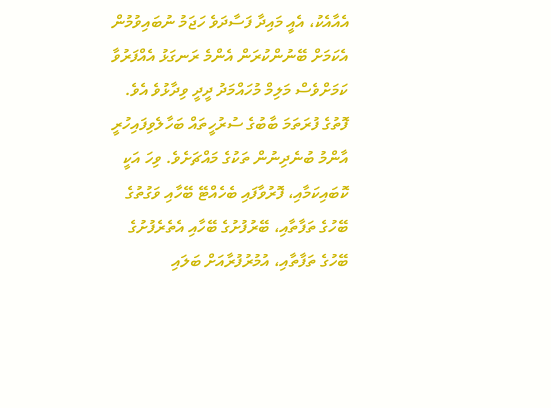އެއާއެކު، އެއީ މައިދާ ފަސާދަވެ ހަޖަމު ނުބައިވުމުން އެކަމަށް ބޭނުންކުރަން އެންމެ ރަނގަޅު އެއްފަރުވާ ކަމަށްވެސް މަލިމް މުހައްމަދު ދީދީ ވިދާޅުވެ އެވެ.
ފޮތުގެ ފުރަތަމަ ބާބުގެ ސުރުހީތައް ބަހާލެވިފައިހުރީ އާންމު ބުނެދިނުން ތަކުގެ މައްޗަށެވެ. ވިހަ އަކީ ކޮބައިކަމާއި، ފޮރުވާފައި ބެހެއްޓޭ ބޭހާއި ވަގުތުގެ ބޭހުގެ ތަފާތާއި، ބޭރުފުށުގެ ބޭހާއި އެތެރެފުށުގެ ބޭހުގެ ތަފާތާއި، އުމުރުފުރާއަށް ބަލައި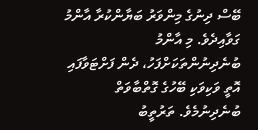ބޭސް ދިނުގެ މިންވަރު ބަޔާންކުރާ އާންމު ގަވާއިދެވެ. މި އާންމު ބުނެދިނުންތަކަށްފަހު، ދެން ފަށްޓަވާފައި އޮތީ ވަކިވަކި ބޭހުގެ ގޮތްބާވަތް ބުނެދިނުމެވެ. ތަރުތީބު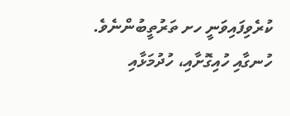ކުރެވިފައިވަނީ ހށ ތަރުތީބުންނެވެ. ހުނގާއި ހުއިގޮށާއި، ހުދުމަޅާއި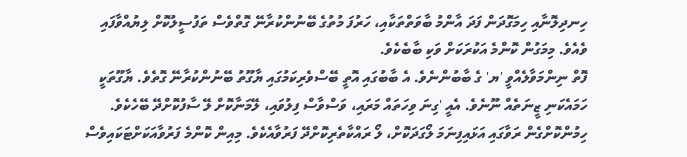ހިނދިލޮނާއި ހިމަގޮދަން ފަދަ އާންމު ބާވަތްތަކާއި، ހަރުފަ މުތުގެ ބޭނުންކުރާނޭ ގޮތްވެސް ތަފުސީލުކޮށް ލިޔުއްވާފައި ވެއެވެ. މިމަގުން ކޮންމެ އަކުރަކަށް ވަކި ބާބެކެވެ.
ފޮތް ނިންމަވާލެއްވީ 'ޔ' ގެ ބާބުންނެވެ. އެ ބާބުގައި އޮތީ ބޭސްވެރިކަމުގައި ޔާގޫތު ބޭނުންކުރާނޭ ގޮތެވެ. ޔާގޫތަކީ ހަމައެކަނި ޒީނަތެއް ނޫނެވެ. އެއީ 'ގިނަ ވިހަތައް މަރައި، ވަސްވާސް ފިލުވައި، ލޭމަނާކޮށް ލޭ ސާފުކޮށްދޭ ބޭހެކެވެ. ހިމުންކޮށްގެން ރަވާގައި އަޅައިފިނަމަ ލޯގަދަކޮށް، ލޯ ރައްކާތެރިކޮށްދޭ ފަރުވާއެކެވެ. މިއިން ކޮންމެ ފަރުވާއަކަށްޓަކައިވެސް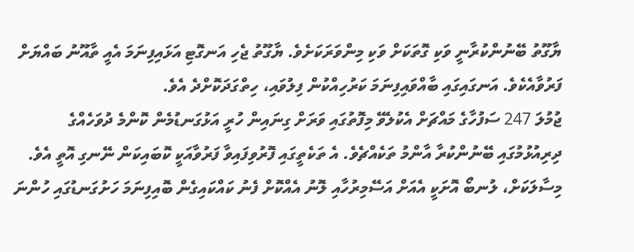ޔާގޫތު ބޭނުންކުރާނީ ވަކި ގޮތަކަށް ވަކި މިންވަރަކަށެވެ. ޔާގޫތު ޖެހި އަނގޮޓި އަޅައިފިނަމަ އެއީ ތާއޫނު ބައްޔަށް ފަރުވާއެކެވެ. އަނގައިގައި ބާއްވައިފިނަމަ ކަރުހިއްކުން ފިލުވައި، ހިތްގަދަކޮށްދެ އެވެ.
ޖުމުލަ 247 ސަފުހާގެ މައްޗަށް އެކުލެވޭ މިފޮތުގައި ވަރަށް ގިނައިން ހުރީ އަޅުގަނޑުމެން ކޮންމެ ދުވަހެއްގެ ދިރިއުޅުމުގައި ބޭނުންކުރާ އާންމު ތަކެއްޗެވެ. އެ ތަކެތީގައި ފޮރުވިފައިވާ ފަރުވާއަކީ ކޮބައިކަން ނޭނގި އޮތީ އެވެ. މިސާލަކަށް، ލުނބޯ އޮށަކީ އެއަށް އަސޭމިރުހާއި ލޮނު އެއްކޮށް ފެނު ކައްކައިގެން ބޮއިފިނަމަ ހަށުގަނޑުގައި ހުންނަ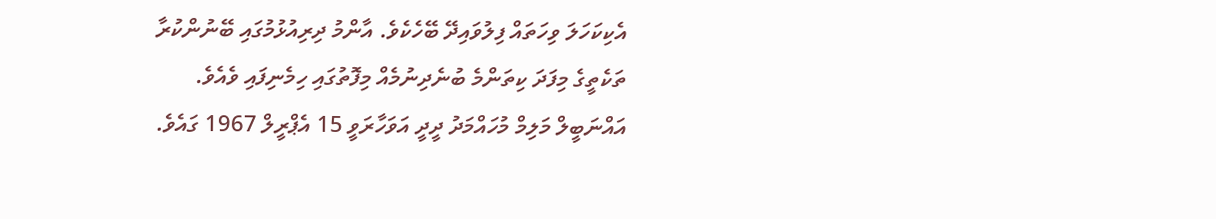އެކިކަހަލަ ވިހަތައް ފިލުވައިދޭ ބޭހެކެވެ. އާންމު ދިރިއުޅުމުގައި ބޭނުންކުރާ ތަކެތީގެ މިފަދަ ކިތަންމެ ބުނެދިނުމެއް މިފޮތުގައި ހިމެނިފައި ވެއެވެ.
އައްނަބީލް މަލިމް މުހައްމަދު ދީދީ އަވަހާރަވީ 15 އެޕްރީލް 1967 ގައެވެ.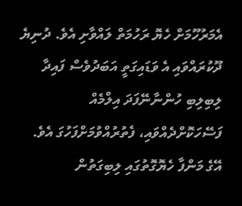އެމަރުހޫމަށް ހެޔޮ ރަހުމަތް ލައްވާށި އެވެ. ދުނިޔެ ދޫކުރައްވައި އެ ވަޑައިގަތީ އަބަދުވެސް ފައިދާ ލިބިލިބި ހުންނާނޭފަދަ އިލްމެއް ފަސޭހަކޮށްދެއްވައި، ފެތުރުއްވުމަށްފަހުގަ އެވެ. އޭގެ މަންފާ ހެޔޮގޮތުގައި ލިބިގަތުން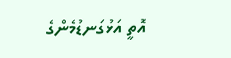އޮތީ އަޅުގަނޑުމެންގެ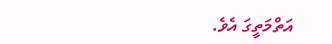އަތްމަތީގަ އެވެ.